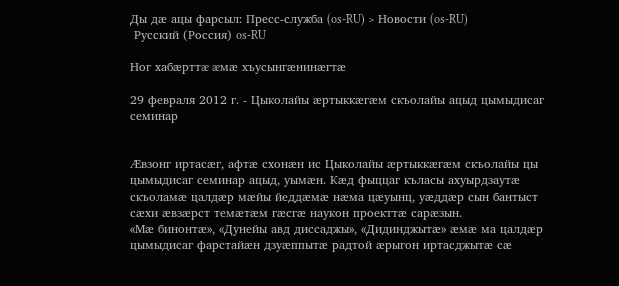Ды дæ ацы фарсыл: Пресс-служба (os-RU) > Новости (os-RU)
 Русский (Россия) os-RU

Ног хабæрттæ æмæ хъусынгæнинæгтæ

29 февраля 2012 г. - Цыколайы æртыккæгæм скъолайы ацыд цымыдисаг семинар


Æвзонг иртасæг, афтæ схонæн ис Цыколайы æртыккæгæм скъолайы цы цымыдисаг семинар ацыд, уымæн. Кæд фыццаг къласы ахуырдзаутæ скъоламæ цалдæр мæйы йеддæмæ нæма цæуынц, уæддæр сын бантыст  сæхи æвзæрст темæтæм гæсгæ наукон проекттæ сарæзын.
«Мæ бинонтæ», «Дунейы авд диссаджы», «Дидинджытæ» æмæ ма цалдæр цымыдисаг фарстайæн дзуæппытæ радтой æрыгон иртасджытæ сæ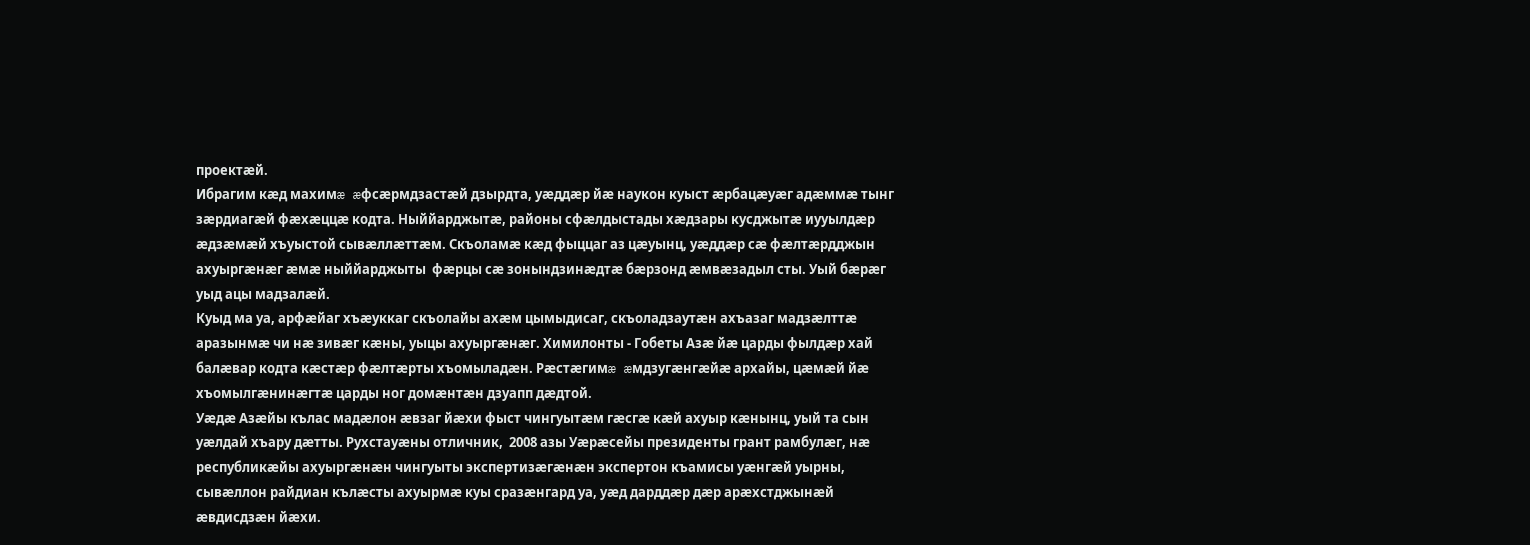проектæй.
Ибрагим кæд махимæ æфсæрмдзастæй дзырдта, уæддæр йæ наукон куыст æрбацæуæг адæммæ тынг зæрдиагæй фæхæццæ кодта. Ныййарджытæ, районы сфæлдыстады хæдзары кусджытæ иууылдæр æдзæмæй хъуыстой сывæллæттæм. Скъоламæ кæд фыццаг аз цæуынц, уæддæр сæ фæлтæрдджын ахуыргæнæг æмæ ныййарджыты  фæрцы сæ зонындзинæдтæ бæрзонд æмвæзадыл сты. Уый бæрæг уыд ацы мадзалæй.
Куыд ма уа, арфæйаг хъæуккаг скъолайы ахæм цымыдисаг, скъоладзаутæн ахъазаг мадзæлттæ аразынмæ чи нæ зивæг кæны, уыцы ахуыргæнæг. Химилонты - Гобеты Азæ йæ царды фылдæр хай балæвар кодта кæстæр фæлтæрты хъомыладæн. Рæстæгимæ æмдзугæнгæйæ архайы, цæмæй йæ хъомылгæнинæгтæ царды ног домæнтæн дзуапп дæдтой.
Уæдæ Азæйы кълас мадæлон æвзаг йæхи фыст чингуытæм гæсгæ кæй ахуыр кæнынц, уый та сын уæлдай хъару дæтты. Рухстауæны отличник,  2008 азы Уæрæсейы президенты грант рамбулæг, нæ республикæйы ахуыргæнæн чингуыты экспертизæгæнæн экспертон къамисы уæнгæй уырны,  сывæллон райдиан кълæсты ахуырмæ куы сразæнгард уа, уæд дарддæр дæр арæхстджынæй æвдисдзæн йæхи.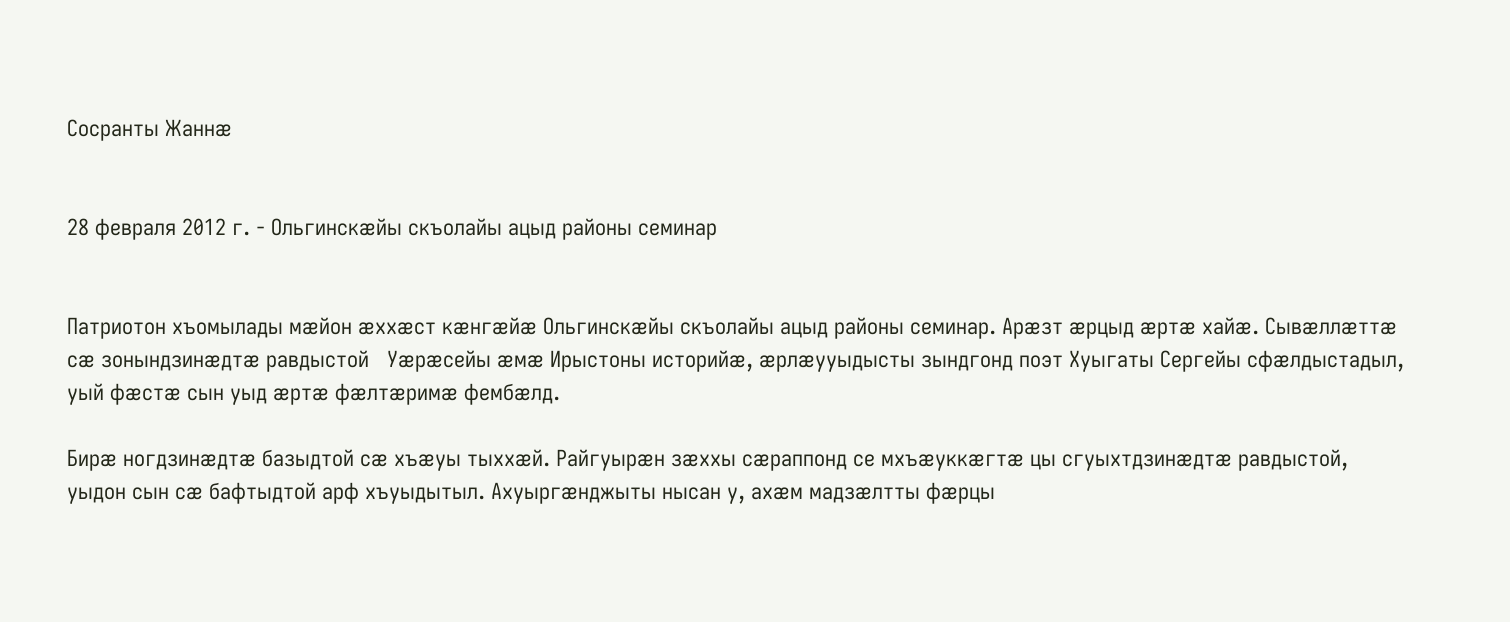Сосранты Жаннæ


28 февраля 2012 г. - Ольгинскæйы скъолайы ацыд районы семинар


Патриотон хъомылады мæйон æххæст кæнгæйæ Ольгинскæйы скъолайы ацыд районы семинар. Арæзт æрцыд æртæ хайæ. Сывæллæттæ сæ зонындзинæдтæ равдыстой   Уæрæсейы æмæ Ирыстоны историйæ, æрлæууыдысты зындгонд поэт Хуыгаты Сергейы сфæлдыстадыл, уый фæстæ сын уыд æртæ фæлтæримæ фембæлд.

Бирæ ногдзинæдтæ базыдтой сæ хъæуы тыххæй. Райгуырæн зæххы сæраппонд се мхъæуккæгтæ цы сгуыхтдзинæдтæ равдыстой, уыдон сын сæ бафтыдтой арф хъуыдытыл. Ахуыргæнджыты нысан у, ахæм мадзæлтты фæрцы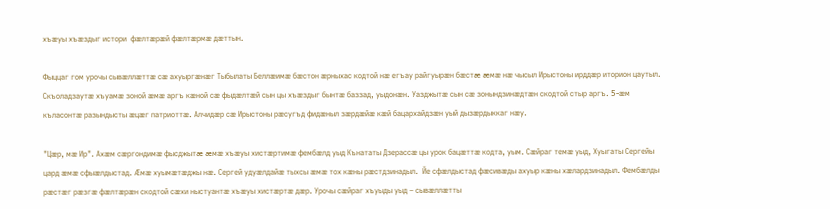хъæуы хъæздыг истори  фæлтæрæй фæлтæрмæ дæттын.

Фыццаг гом урочы сывæллæттæ сæ ахуыргæнæг Тыбылаты Беллæимæ бæстон æрныхас кодтой нæ егъау райгуырæн бæстæ æмæ нæ чысыл Ирыстоны ирддæр иторион цаутыл. Скъоладзаутæ хъуамæ зоной æмæ аргъ кæной сæ фыдæлтæй сын цы хъæздыг бынтæ баззад, уыдонæн. Уазджытæ сын сæ зонындзинæдтæн скодтой стыр аргъ. 5-æм къласонтæ разындысты æцæг патриоттæ. Алчидæр сæ Ирыстоны рæсугъд фидæныл зæрдæйæ кæй бацархайдзæн уый дызæрдыккаг нæу.

"Цæр, мæ Ир". Ахæм сæргондимæ фысджытæ æмæ хъæуы хистæртимæ фембæлд уыд Кънататы Дзерассæ цы урок бацæттæ кодта, уым. Сæйраг темæ уыд, Хуыгаты Сергейы цард æмæ сфыæлдыстад. Æмæ хуымæтæджы нæ. Сергей удуæлдайæ тыхсы æмæ тох кæны рæстдзинадыл.  Йе сфæлдыстад фæсивæды ахуыр кæны хæлардзинадыл. Фембæлды рæстæг рæзгæ фæлтæрæн скодтой сæхи ныстуантæ хъæуы хистæртæ дæр. Урочы сæйраг хъуыды уыд – сывæллæтты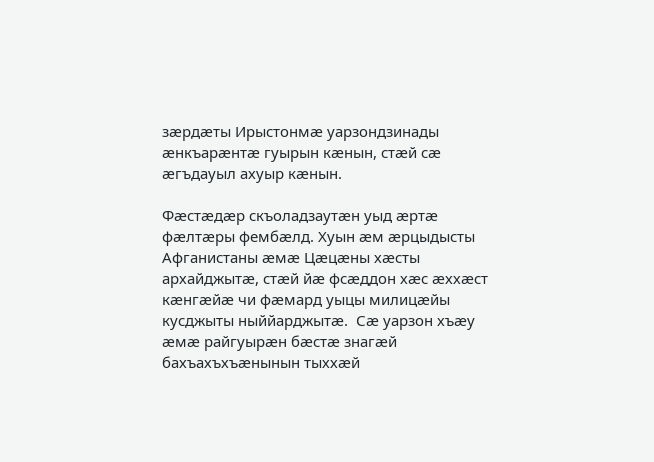зæрдæты Ирыстонмæ уарзондзинады æнкъарæнтæ гуырын кæнын, стæй сæ æгъдауыл ахуыр кæнын.

Фæстæдæр скъоладзаутæн уыд æртæ фæлтæры фембæлд. Хуын æм æрцыдысты Афганистаны æмæ Цæцæны хæсты архайджытæ, стæй йæ фсæддон хæс æххæст кæнгæйæ чи фæмард уыцы милицæйы кусджыты ныййарджытæ.  Сæ уарзон хъæу æмæ райгуырæн бæстæ знагæй бахъахъхъæнынын тыххæй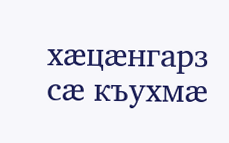хæцæнгарз сæ къухмæ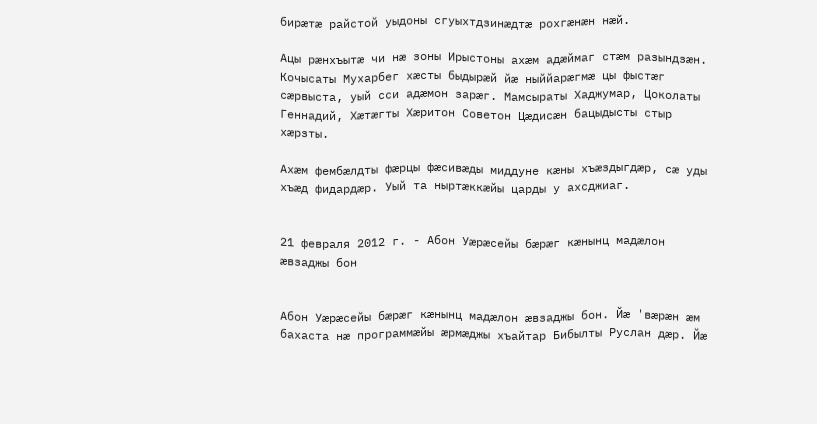бирæтæ райстой уыдоны сгуыхтдзинæдтæ рохгæнæн нæй.

Ацы рæнхъытæ чи нæ зоны Ирыстоны ахæм адæймаг стæм разындзæн. Кочысаты Мухарбег хæсты быдырæй йæ ныййарæгмæ цы фыстæг сæрвыста, уый сси адæмон зарæг. Мамсыраты Хаджумар, Цоколаты Геннадий, Хæтæгты Хæритон Советон Цæдисæн бацыдысты стыр хæрзты.

Ахæм фембæлдты фæрцы фæсивæды миддуне кæны хъæздыгдæр, сæ уды хъæд фидардæр. Уый та ныртæккæйы царды у ахсджиаг.


21 февраля 2012 г. - Абон Уæрæсейы бæрæг кæнынц мадæлон æвзаджы бон


Абон Уæрæсейы бæрæг кæнынц мадæлон æвзаджы бон. Йæ 'вæрæн æм бахаста нæ программæйы æрмæджы хъайтар Бибылты Руслан дæр. Йæ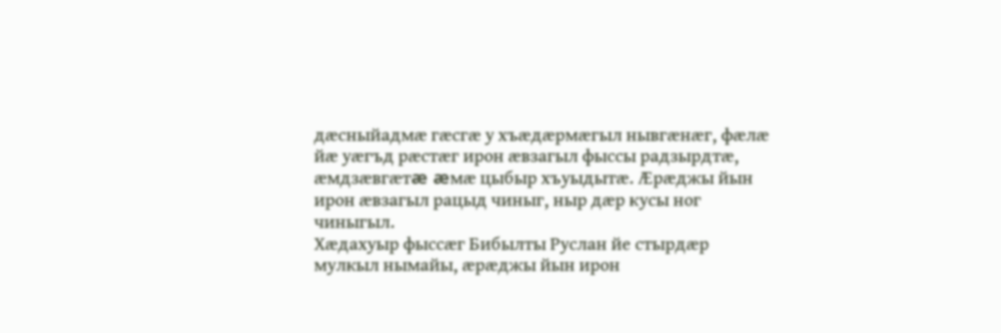дæсныйадмæ гæсгæ у хъæдæрмæгыл нывгæнæг, фæлæ йæ уæгъд рæстæг ирон æвзагыл фыссы радзырдтæ, æмдзæвгæтæ æмæ цыбыр хъуыдытæ. Æрæджы йын ирон æвзагыл рацыд чиныг, ныр дæр кусы ног чиныгыл.
Хæдахуыр фыссæг Бибылты Руслан йе стырдæр мулкыл нымайы, æрæджы йын ирон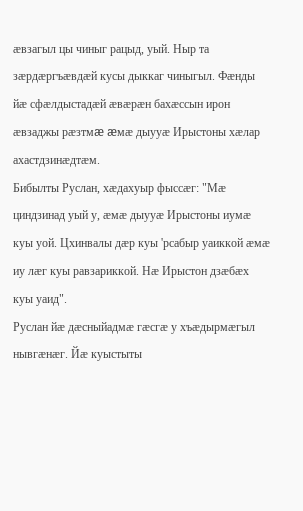æвзагыл цы чиныг рацыд, уый. Ныр та зæрдæргъæвдæй кусы дыккаг чиныгыл. Фæнды йæ сфæлдыстадæй æвæрæн бахæссын ирон æвзаджы рæзтмæ æмæ дыууæ Ирыстоны хæлар ахастдзинæдтæм.
Бибылты Руслан, хæдахуыр фыссæг: "Мæ циндзинад уый у, æмæ дыууæ Ирыстоны иумæ куы уой. Цхинвалы дæр куы 'рсабыр уаиккой æмæ иу лæг куы равзариккой. Нæ Ирыстон дзæбæх куы уаид".
Руслан йæ дæсныйадмæ гæсгæ у хъæдырмæгыл нывгæнæг. Йæ куыстыты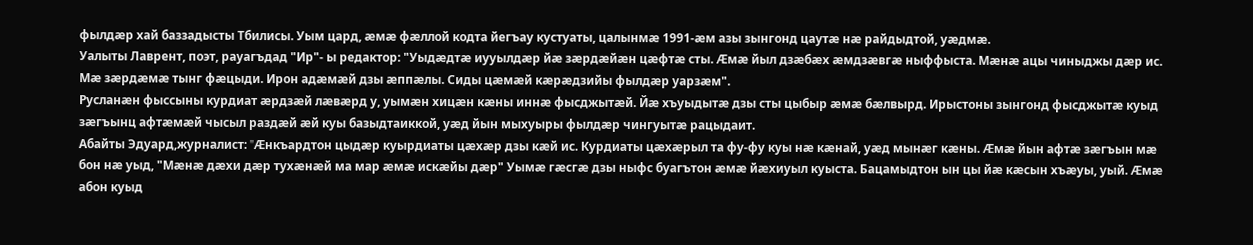фылдæр хай баззадысты Тбилисы. Уым цард, æмæ фæллой кодта йегъау кустуаты, цалынмæ 1991-æм азы зынгонд цаутæ нæ райдыдтой, уæдмæ.
Уалыты Лаврент, поэт, рауагъдад "Ир"- ы редактор: "Уыдæдтæ иууылдæр йæ зæрдæйæн цæфтæ сты. Æмæ йыл дзæбæх æмдзæвгæ ныффыста. Мæнæ ацы чиныджы дæр ис. Мæ зæрдæмæ тынг фæцыди. Ирон адæмæй дзы æппæлы. Сиды цæмæй кæрæдзийы фылдæр уарзæм".
Русланæн фыссыны курдиат æрдзæй лæвæрд у, уымæн хицæн кæны иннæ фысджытæй. Йæ хъуыдытæ дзы сты цыбыр æмæ бæлвырд. Ирыстоны зынгонд фысджытæ куыд зæгъынц афтæмæй чысыл раздæй æй куы базыдтаиккой, уæд йын мыхуыры фылдæр чингуытæ рацыдаит.
Абайты Эдуард,журналист: "Æнкъардтон цыдæр куырдиаты цæхæр дзы кæй ис. Курдиаты цæхæрыл та фу-фу куы нæ кæнай, уæд мынæг кæны. Æмæ йын афтæ зæгъын мæ бон нæ уыд, "Мæнæ дæхи дæр тухæнæй ма мар æмæ искæйы дæр" Уымæ гæсгæ дзы ныфс буагътон æмæ йæхиуыл куыста. Бацамыдтон ын цы йæ кæсын хъæуы, уый. Æмæ абон куыд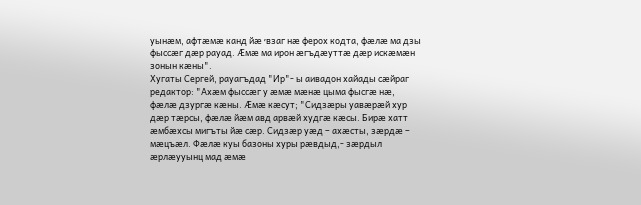уынæм, афтæмæ канд йæ ׳взаг нæ ферох кодта, фæлæ ма дзы фыссæг дæр рауад. Æмæ ма ирон æгъдæуттæ дæр искæмæн зонын кæны".
Хугаты Сергей, рауагъдад "Ир"- ы аивадон хайады сæйраг редактор: "Ахæм фыссæг у æмæ мæнæ цыма фысгæ нæ, фæлæ дзургæ кæны. Æмæ кæсут; "Сидзæры уавæрæй хур дæр тæрсы, фæлæ йæм авд арвæй худгæ кæсы. Бирæ хатт æмбæхсы мигъты йæ сæр. Сидзæр уæд – ахæсты, зæрдæ – мæцъæл. Фæлæ куы базоны хуры рæвдыд,- зæрдыл æрлæууынц мад æмæ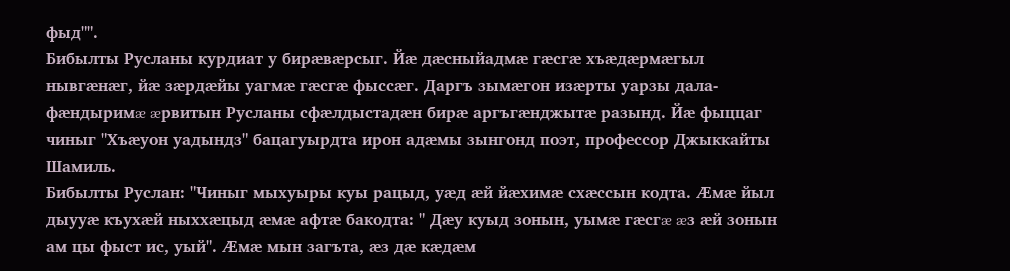фыд"".
Бибылты Русланы курдиат у бирæвæрсыг. Йæ дæсныйадмæ гæсгæ хъæдæрмæгыл нывгæнæг, йæ зæрдæйы уагмæ гæсгæ фыссæг. Даргъ зымæгон изæрты уарзы дала-фæндыримæ æрвитын Русланы сфæлдыстадæн бирæ аргъгæнджытæ разынд. Йæ фыццаг чиныг "Хъæуон уадындз" бацагуырдта ирон адæмы зынгонд поэт, профессор Джыккайты Шамиль.
Бибылты Руслан: "Чиныг мыхуыры куы рацыд, уæд æй йæхимæ схæссын кодта. Æмæ йыл дыууæ къухæй ныххæцыд æмæ афтæ бакодта: " Дæу куыд зонын, уымæ гæсгæ æз æй зонын ам цы фыст ис, уый". Æмæ мын загъта, æз дæ кæдæм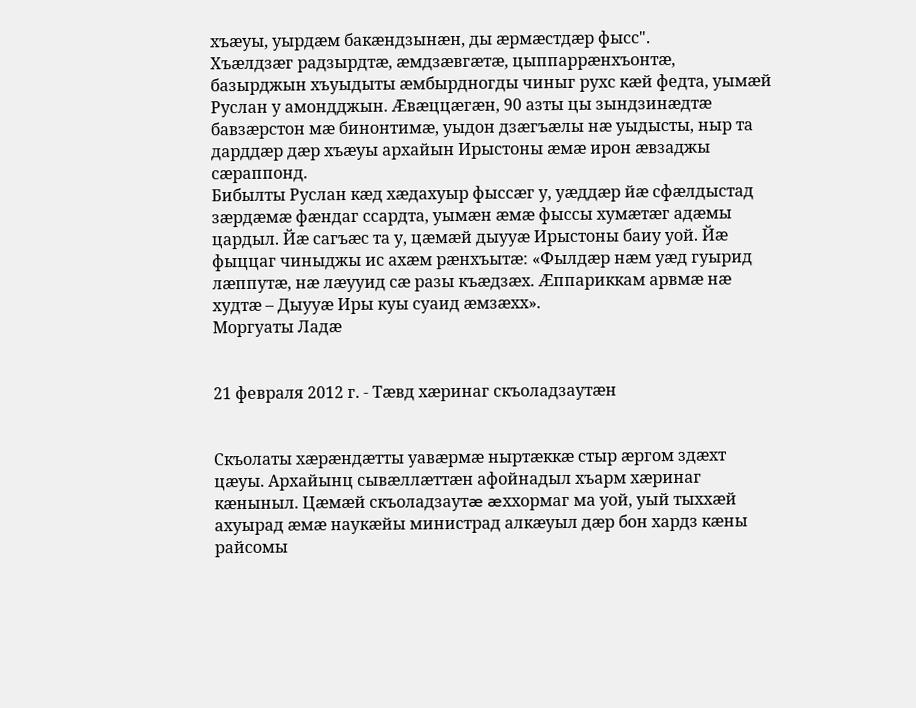хъæуы, уырдæм бакæндзынæн, ды æрмæстдæр фысс".
Хъæлдзæг радзырдтæ, æмдзæвгæтæ, цыппаррæнхъонтæ, базырджын хъуыдыты æмбырдногды чиныг рухс кæй федта, уымæй Руслан у амондджын. Æвæццæгæн, 90 азты цы зындзинæдтæ бавзæрстон мæ бинонтимæ, уыдон дзæгъæлы нæ уыдысты, ныр та дарддæр дæр хъæуы архайын Ирыстоны æмæ ирон æвзаджы сæраппонд.
Бибылты Руслан кæд хæдахуыр фыссæг у, уæддæр йæ сфæлдыстад зæрдæмæ фæндаг ссардта, уымæн æмæ фыссы хумæтæг адæмы цардыл. Йæ сагъæс та у, цæмæй дыууæ Ирыстоны баиу уой. Йæ фыццаг чиныджы ис ахæм рæнхъытæ: «Фылдæр нæм уæд гуырид лæппутæ, нæ лæууид сæ разы къæдзæх. Æппариккам арвмæ нæ худтæ – Дыууæ Иры куы суаид æмзæхх».
Моргуаты Ладæ


21 февраля 2012 г. - Тæвд хæринаг скъоладзаутæн


Скъолаты хæрæндæтты уавæрмæ ныртæккæ стыр æргом здæхт цæуы. Архайынц сывæллæттæн афойнадыл хъарм хæринаг кæныныл. Цæмæй скъоладзаутæ æххормаг ма уой, уый тыххæй ахуырад æмæ наукæйы министрад алкæуыл дæр бон хардз кæны райсомы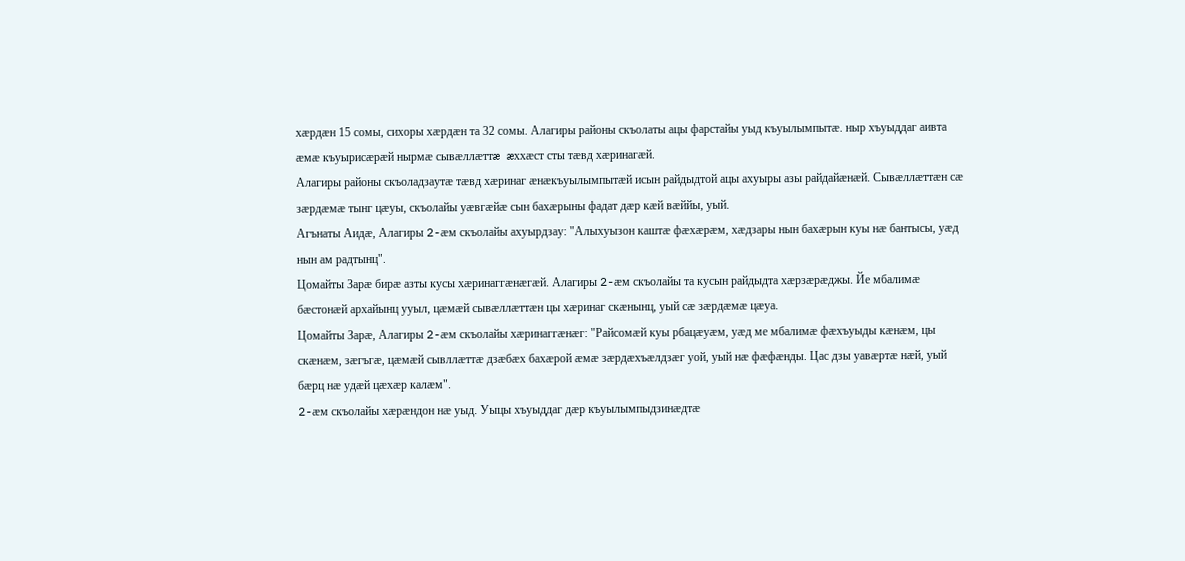хæрдæн 15 сомы, сихоры хæрдæн та 32 сомы. Алагиры районы скъолаты ацы фарстайы уыд къуылымпытæ. ныр хъуыддаг аивта æмæ къуырисæрæй нырмæ сывæллæттæ æххæст сты тæвд хæринагæй.
Алагиры районы скъоладзаутæ тæвд хæринаг æнæкъуылымпытæй исын райдыдтой ацы ахуыры азы райдайæнæй. Сывæллæттæн сæ зæрдæмæ тынг цæуы, скъолайы уæвгæйæ сын бахæрыны фадат дæр кæй вæййы, уый.
Агънаты Аидæ, Алагиры 2-æм скъолайы ахуырдзау: "Алыхуызон каштæ фæхæрæм, хæдзары нын бахæрын куы нæ бантысы, уæд нын ам радтынц".
Цомайты Зарæ бирæ азты кусы хæринаггæнæгæй. Алагиры 2-æм скъолайы та кусын райдыдта хæрзæрæджы. Йе мбалимæ бæстонæй архайынц ууыл, цæмæй сывæллæттæн цы хæринаг скæнынц, уый сæ зæрдæмæ цæуа.
Цомайты Зарæ, Алагиры 2-æм скъолайы хæринаггæнæг: "Райсомæй куы рбацæуæм, уæд ме мбалимæ фæхъуыды кæнæм, цы скæнæм, зæгъгæ, цæмæй сывллæттæ дзæбæх бахæрой æмæ зæрдæхъæлдзæг уой, уый нæ фæфæнды. Цас дзы уавæртæ нæй, уый бæрц нæ удæй цæхæр калæм".
2-æм скъолайы хæрæндон нæ уыд. Уыцы хъуыддаг дæр къуылымпыдзинæдтæ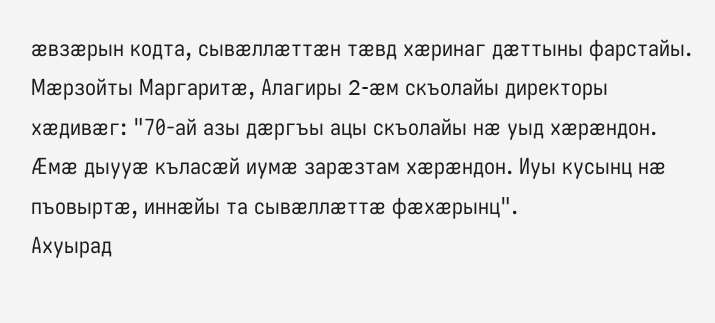æвзæрын кодта, сывæллæттæн тæвд хæринаг дæттыны фарстайы.
Мæрзойты Маргаритæ, Алагиры 2-æм скъолайы директоры хæдивæг: "70-ай азы дæргъы ацы скъолайы нæ уыд хæрæндон. Æмæ дыууæ къласæй иумæ зарæзтам хæрæндон. Иуы кусынц нæ пъовыртæ, иннæйы та сывæллæттæ фæхæрынц".
Ахуырад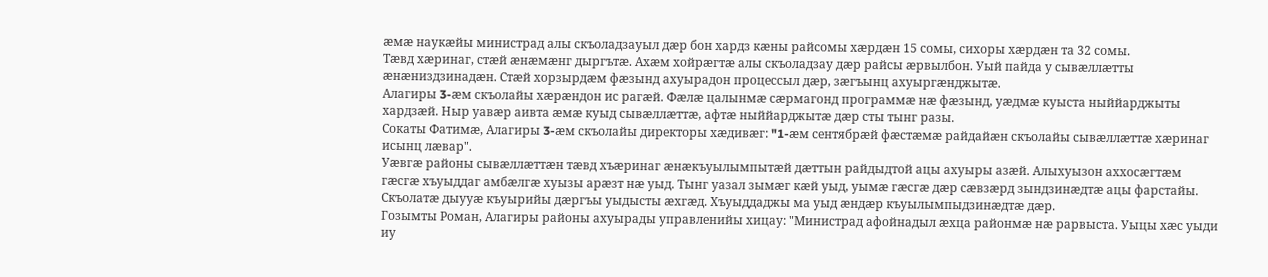æмæ наукæйы министрад алы скъоладзауыл дæр бон хардз кæны райсомы хæрдæн 15 сомы, сихоры хæрдæн та 32 сомы.
Тæвд хæринаг, стæй æнæмæнг дыргътæ. Ахæм хойрæгтæ алы скъоладзау дæр райсы æрвылбон. Уый пайда у сывæллæтты æнæниздзинадæн. Стæй хорзырдæм фæзынд ахуырадон процессыл дæр, зæгъынц ахуыргæнджытæ.
Алагиры 3-æм скъолайы хæрæндон ис рагæй. Фæлæ цалынмæ сæрмагонд программæ нæ фæзынд, уæдмæ куыста ныййарджыты хардзæй. Ныр уавæр аивта æмæ куыд сывæллæттæ, афтæ ныййарджытæ дæр сты тынг разы.
Сокаты Фатимæ, Алагиры 3-æм скъолайы директоры хæдивæг: "1-æм сентябрæй фæстæмæ райдайæн скъолайы сывæллæттæ хæринаг исынц лæвар".
Уæвгæ районы сывæллæттæн тæвд хъæринаг æнæкъуылымпытæй дæттын райдыдтой ацы ахуыры азæй. Алыхуызон аххосæгтæм гæсгæ хъуыддаг амбæлгæ хуызы арæзт нæ уыд. Тынг уазал зымæг кæй уыд, уымæ гæсгæ дæр сæвзæрд зындзинæдтæ ацы фарстайы. Скъолатæ дыууæ къуырийы дæргъы уыдысты æхгæд. Хъуыддаджы ма уыд æндæр къуылымпыдзинæдтæ дæр.
Гозымты Роман, Алагиры районы ахуырады управленийы хицау: "Министрад афойнадыл æхца районмæ нæ рарвыста. Уыцы хæс уыди иу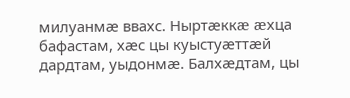милуанмæ ввахс. Ныртæккæ æхца бафастам, хæс цы куыстуæттæй дардтам, уыдонмæ. Балхæдтам, цы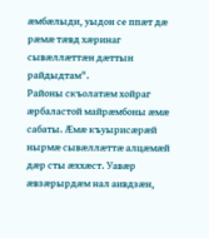æмбæлыди, уыдон се ппæт дæ рæмæ тæвд хæринаг сывæллæттæн дæттын райдыдтам".
Районы скъолатæм хойраг æрбаластой майрæмбоны æмæ сабаты. Æмæ къуырисæрæй нырмæ сывæллæттæ алцæмæй дæр сты æххæст. Уавæр æвзæрырдæм нал аивдзæн,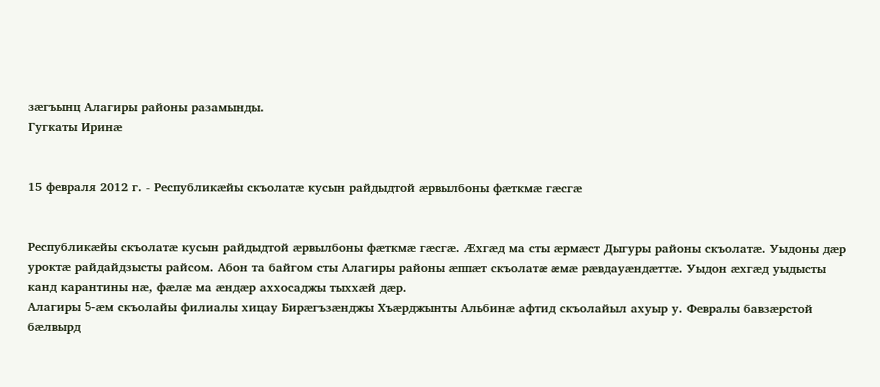зæгъынц Алагиры районы разамынды.
Гугкаты Иринæ


15 февраля 2012 г. - Республикæйы скъолатæ кусын райдыдтой æрвылбоны фæткмæ гæсгæ


Республикæйы скъолатæ кусын райдыдтой æрвылбоны фæткмæ гæсгæ. Æхгæд ма сты æрмæст Дыгуры районы скъолатæ. Уыдоны дæр уроктæ райдайдзысты райсом. Абон та байгом сты Алагиры районы æппæт скъолатæ æмæ рæвдауæндæттæ. Уыдон æхгæд уыдысты канд карантины нæ, фæлæ ма æндæр аххосаджы тыххæй дæр.
Алагиры 5-æм скъолайы филиалы хицау Бирæгъзæнджы Хъæрджынты Альбинæ афтид скъолайыл ахуыр у. Февралы бавзæрстой бæлвырд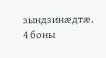зындзинæдтæ. 4 боны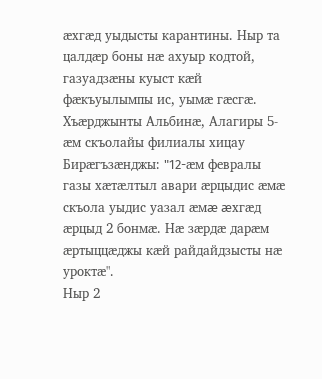æхгæд уыдысты карантины. Ныр та цалдæр боны нæ ахуыр кодтой, газуадзæны куыст кæй фæкъуылымпы ис, уымæ гæсгæ.
Хъæрджынты Альбинæ, Алагиры 5-æм скъолайы филиалы хицау Бирæгъзæнджы: "12-æм февралы газы хæтæлтыл авари æрцыдис æмæ скъола уыдис уазал æмæ æхгæд æрцыд 2 бонмæ. Нæ зæрдæ дарæм æртыццæджы кæй райдайдзысты нæ уроктæ".
Ныр 2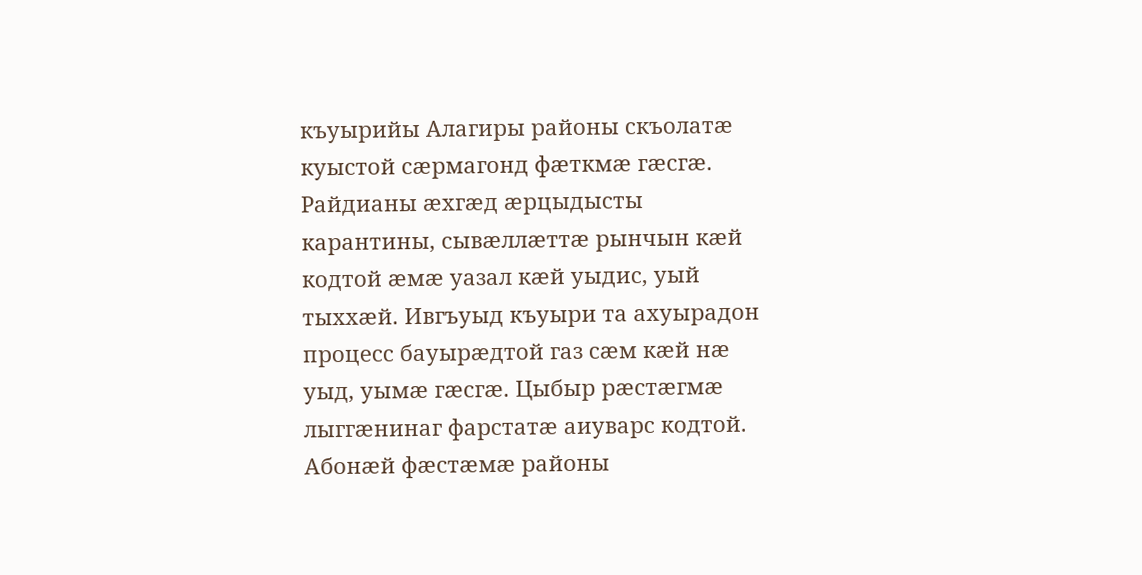къуырийы Алагиры районы скъолатæ куыстой сæрмагонд фæткмæ гæсгæ. Райдианы æхгæд æрцыдысты карантины, сывæллæттæ рынчын кæй кодтой æмæ уазал кæй уыдис, уый тыххæй. Ивгъуыд къуыри та ахуырадон процесс бауырæдтой газ сæм кæй нæ уыд, уымæ гæсгæ. Цыбыр рæстæгмæ лыггæнинаг фарстатæ аиуварс кодтой. Абонæй фæстæмæ районы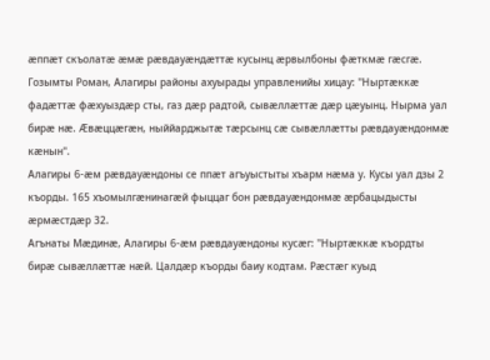æппæт скъолатæ æмæ рæвдауæндæттæ кусынц æрвылбоны фæткмæ гæсгæ.
Гозымты Роман, Алагиры районы ахуырады управленийы хицау: "Ныртæккæ фадæттæ фæхуыздæр сты, газ дæр радтой, сывæллæттæ дæр цæуынц. Нырма уал бирæ нæ. Æвæццæгæн, ныййарджытæ тæрсынц сæ сывæллæтты рæвдауæндонмæ кæнын".
Алагиры 6-æм рæвдауæндоны се ппæт агъуыстыты хъарм нæма у. Кусы уал дзы 2 къорды. 165 хъомылгæнинагæй фыццаг бон рæвдауæндонмæ æрбацыдысты æрмæстдæр 32.
Агънаты Мæдинæ, Алагиры 6-æм рæвдауæндоны кусæг: "Ныртæккæ къордты бирæ сывæллæттæ нæй. Цалдæр къорды баиу кодтам. Рæстæг куыд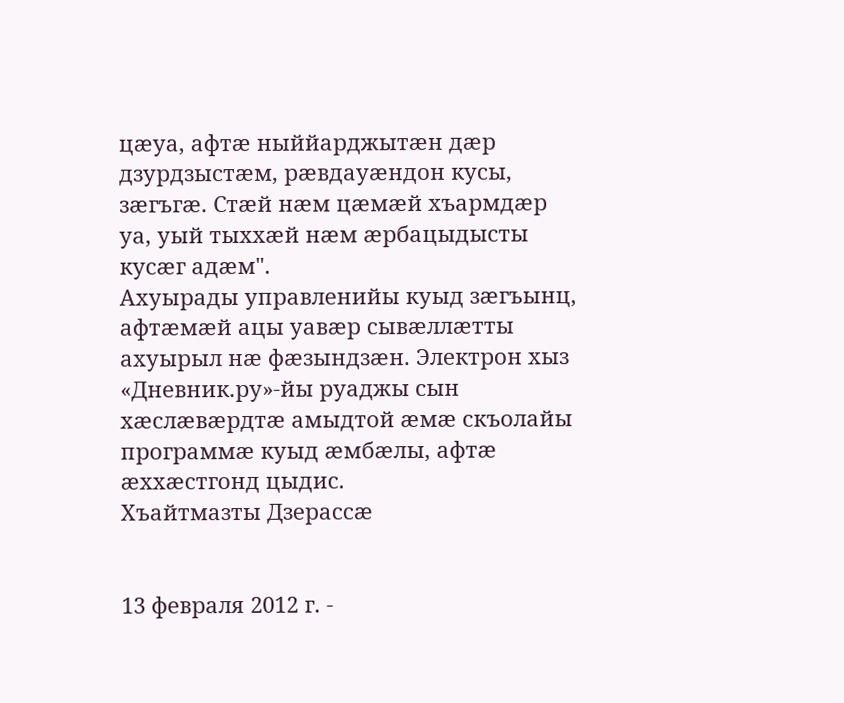цæуа, афтæ ныййарджытæн дæр дзурдзыстæм, рæвдауæндон кусы, зæгъгæ. Стæй нæм цæмæй хъармдæр уа, уый тыххæй нæм æрбацыдысты кусæг адæм".
Ахуырады управленийы куыд зæгъынц, афтæмæй ацы уавæр сывæллæтты ахуырыл нæ фæзындзæн. Электрон хыз «Дневник.ру»-йы руаджы сын хæслæвæрдтæ амыдтой æмæ скъолайы программæ куыд æмбæлы, афтæ æххæстгонд цыдис.
Хъайтмазты Дзерассæ


13 февраля 2012 г. -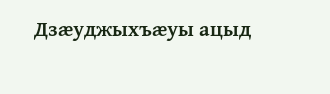Дзæуджыхъæуы ацыд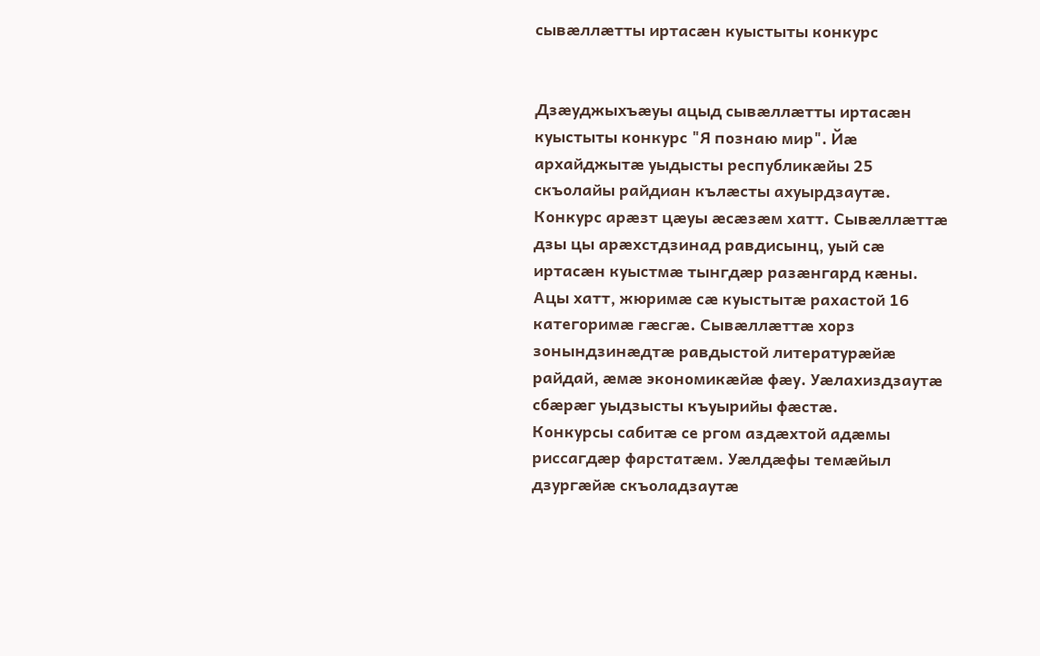сывæллæтты иртасæн куыстыты конкурс


Дзæуджыхъæуы ацыд сывæллæтты иртасæн куыстыты конкурс "Я познаю мир". Йæ архайджытæ уыдысты республикæйы 25 скъолайы райдиан кълæсты ахуырдзаутæ.
Конкурс арæзт цæуы æсæзæм хатт. Сывæллæттæ дзы цы арæхстдзинад равдисынц, уый сæ иртасæн куыстмæ тынгдæр разæнгард кæны. Ацы хатт, жюримæ сæ куыстытæ рахастой 16 категоримæ гæсгæ. Сывæллæттæ хорз зонындзинæдтæ равдыстой литературæйæ райдай, æмæ экономикæйæ фæу. Уæлахиздзаутæ сбæрæг уыдзысты къуырийы фæстæ.
Конкурсы сабитæ се ргом аздæхтой адæмы риссагдæр фарстатæм. Уæлдæфы темæйыл дзургæйæ скъоладзаутæ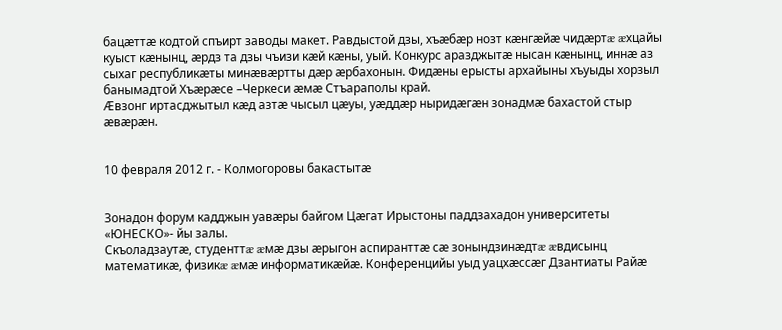бацæттæ кодтой спъирт заводы макет. Равдыстой дзы, хъæбæр нозт кæнгæйæ чидæртæ æхцайы куыст кæнынц, æрдз та дзы чъизи кæй кæны, уый. Конкурс аразджытæ нысан кæнынц, иннæ аз сыхаг республикæты минæвæртты дæр æрбахонын. Фидæны ерысты архайыны хъуыды хорзыл банымадтой Хъæрæсе –Черкеси æмæ Стъараполы край.
Æвзонг иртасджытыл кæд азтæ чысыл цæуы, уæддæр ныридæгæн зонадмæ бахастой стыр æвæрæн.


10 февраля 2012 г. - Колмогоровы бакастытæ


Зонадон форум кадджын уавæры байгом Цæгат Ирыстоны паддзахадон университеты «ЮНЕСКО»- йы залы.
Скъоладзаутæ, студенттæ æмæ дзы æрыгон аспиранттæ сæ зонындзинæдтæ æвдисынц математикæ, физикæ æмæ информатикæйæ. Конференцийы уыд уацхæссæг Дзантиаты Райæ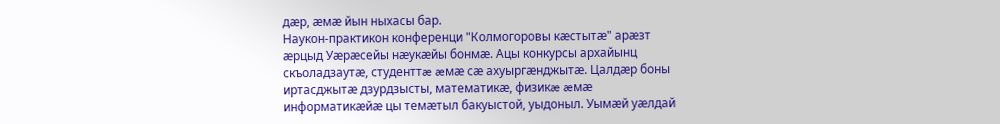дæр, æмæ йын ныхасы бар.
Наукон-практикон конференци "Колмогоровы кæстытæ" арæзт æрцыд Уæрæсейы нæукæйы бонмæ. Ацы конкурсы архайынц скъоладзаутæ, студенттæ æмæ сæ ахуыргæнджытæ. Цалдæр боны иртасджытæ дзурдзысты, математикæ, физикæ æмæ информатикæйæ цы темæтыл бакуыстой, уыдоныл. Уымæй уæлдай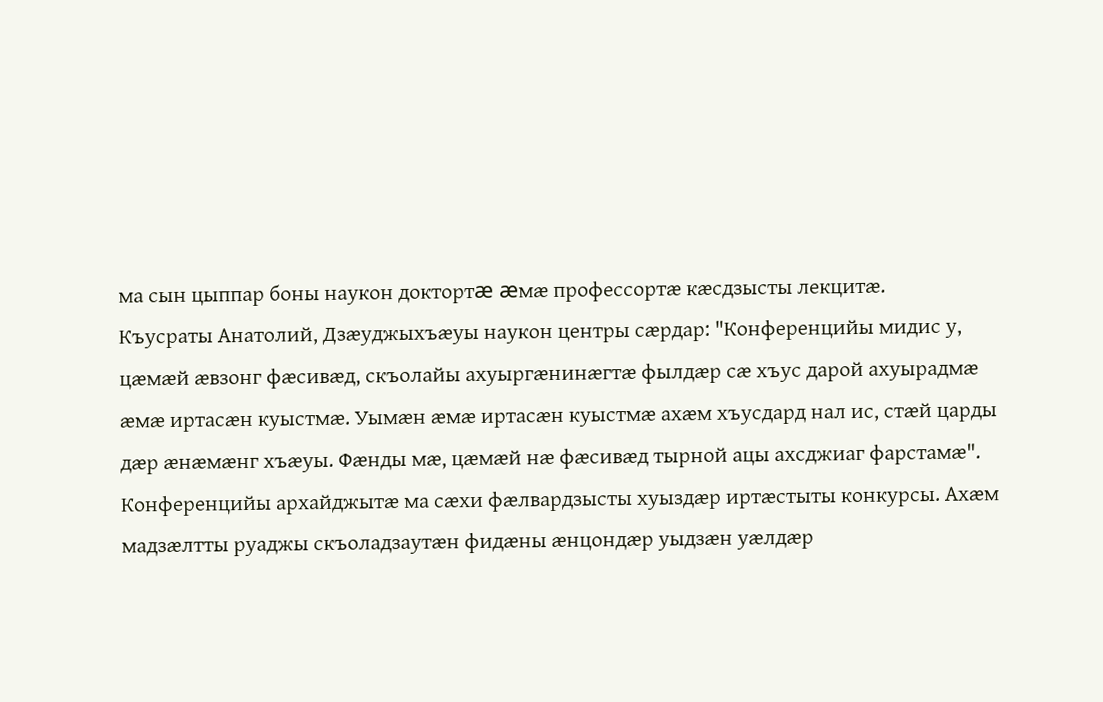ма сын цыппар боны наукон доктортæ æмæ профессортæ кæсдзысты лекцитæ.
Къусраты Анатолий, Дзæуджыхъæуы наукон центры сæрдар: "Конференцийы мидис у, цæмæй æвзонг фæсивæд, скъолайы ахуыргæнинæгтæ фылдæр сæ хъус дарой ахуырадмæ æмæ иртасæн куыстмæ. Уымæн æмæ иртасæн куыстмæ ахæм хъусдард нал ис, стæй царды дæр æнæмæнг хъæуы. Фæнды мæ, цæмæй нæ фæсивæд тырной ацы ахсджиаг фарстамæ".
Конференцийы архайджытæ ма сæхи фæлвардзысты хуыздæр иртæстыты конкурсы. Ахæм мадзæлтты руаджы скъоладзаутæн фидæны æнцондæр уыдзæн уæлдæр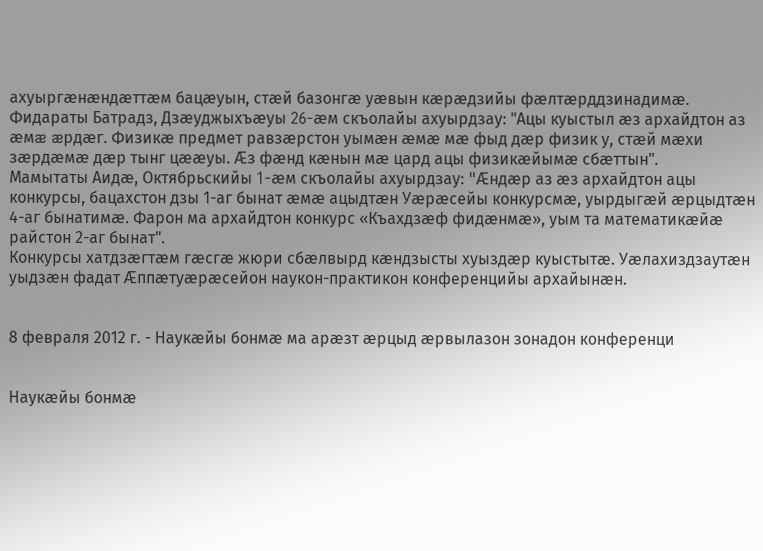ахуыргæнæндæттæм бацæуын, стæй базонгæ уæвын кæрæдзийы фæлтæрддзинадимæ.
Фидараты Батрадз, Дзæуджыхъæуы 26-æм скъолайы ахуырдзау: "Ацы куыстыл æз архайдтон аз æмæ æрдæг. Физикæ предмет равзæрстон уымæн æмæ мæ фыд дæр физик у, стæй мæхи зæрдæмæ дæр тынг цææуы. Æз фæнд кæнын мæ цард ацы физикæйымæ сбæттын".
Мамытаты Аидæ, Октябрьскийы 1-æм скъолайы ахуырдзау: "Æндæр аз æз архайдтон ацы конкурсы, бацахстон дзы 1-аг бынат æмæ ацыдтæн Уæрæсейы конкурсмæ, уырдыгæй æрцыдтæн 4-аг бынатимæ. Фарон ма архайдтон конкурс «Къахдзæф фидæнмæ», уым та математикæйæ райстон 2-аг бынат".
Конкурсы хатдзæгтæм гæсгæ жюри сбæлвырд кæндзысты хуыздæр куыстытæ. Уæлахиздзаутæн уыдзæн фадат Æппæтуæрæсейон наукон-практикон конференцийы архайынæн.


8 февраля 2012 г. - Наукæйы бонмæ ма арæзт æрцыд æрвылазон зонадон конференци


Наукæйы бонмæ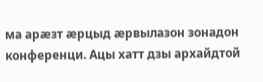ма арæзт æрцыд æрвылазон зонадон конференци. Ацы хатт дзы архайдтой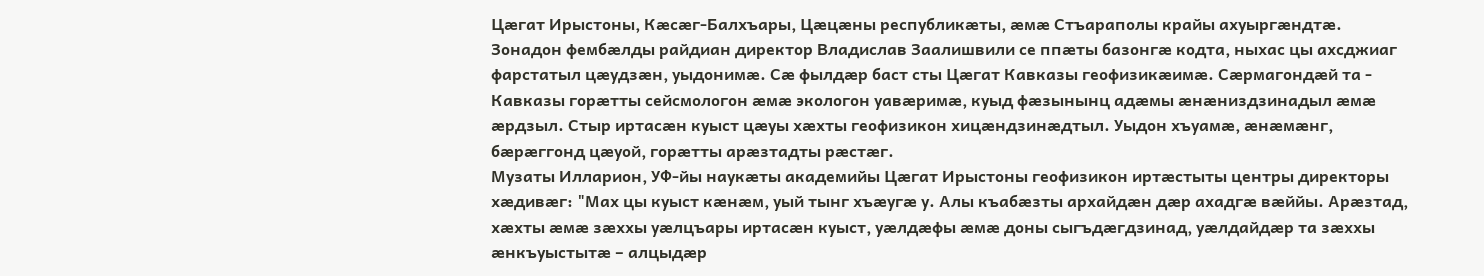Цæгат Ирыстоны, Кæсæг-Балхъары, Цæцæны республикæты, æмæ Стъараполы крайы ахуыргæндтæ.
Зонадон фембæлды райдиан директор Владислав Заалишвили се ппæты базонгæ кодта, ныхас цы ахсджиаг фарстатыл цæудзæн, уыдонимæ. Сæ фылдæр баст сты Цæгат Кавказы геофизикæимæ. Сæрмагондæй та - Кавказы горæтты сейсмологон æмæ экологон уавæримæ, куыд фæзынынц адæмы æнæниздзинадыл æмæ æрдзыл. Стыр иртасæн куыст цæуы хæхты геофизикон хицæндзинæдтыл. Уыдон хъуамæ, æнæмæнг, бæрæггонд цæуой, горæтты арæзтадты рæстæг.
Музаты Илларион, УФ-йы наукæты академийы Цæгат Ирыстоны геофизикон иртæстыты центры директоры хæдивæг: "Мах цы куыст кæнæм, уый тынг хъæугæ у. Алы къабæзты архайдæн дæр ахадгæ вæййы. Арæзтад, хæхты æмæ зæххы уæлцъары иртасæн куыст, уæлдæфы æмæ доны сыгъдæгдзинад, уæлдайдæр та зæххы æнкъуыстытæ – алцыдæр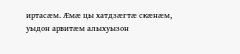иртасæм. Æмæ цы хатдзæгтæ скæнæм, уыдон арвитæм алыхуызон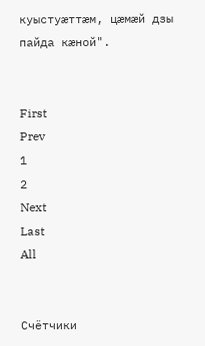куыстуæттæм, цæмæй дзы пайда кæной".


First
Prev
1
2
Next
Last
All


Счётчики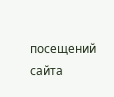посещений сайта